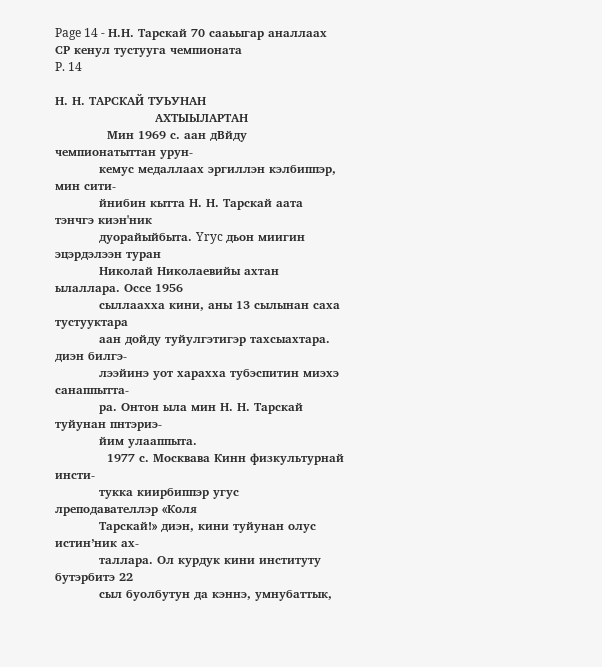Page 14 - Н.Н. Тарскай 70 сааьыгар аналлаах СР кенул тустууга чемпионата
P. 14

Н. Н. ТАРСКАЙ ТУЬУНАН
                         АХТЫЫЛАРТАН
             Мин 1969 с. аан дВйду чемпионатыттан урун-
           кемус медаллаах эргиллэн кэлбиппэр, мин сити-
           йнибин кытта Н. Н. Тарскай аата тэнчгэ киэн'ник
           дуорайыйбыта. Yryc дьон миигин эцэрдэлээн туран
           Николай Николаевийы ахтан ылаллара. Оссе 1956
           сыллаахха кини, аны 13 сылынан саха тустууктара
           аан дойду туйулгэтигэр тахсыахтара. диэн билгэ-
           лээйинэ уот харахха тубэспитин миэхэ санаппытта-
           ра. Онтон ыла мин Н. Н. Тарскай туйунан пнтэриэ-
           йим улааппыта.
             1977 с. Москвава Кинн физкультурнай инсти-
           тукка киирбиппэр угус лреподавателлэр «Коля
           Тарскай!» диэн, кини туйунан олус истин’ник ах-
           таллара. Ол курдук кини институту бутэрбитэ 22
           сыл буолбутун да кэннэ, умнубаттык,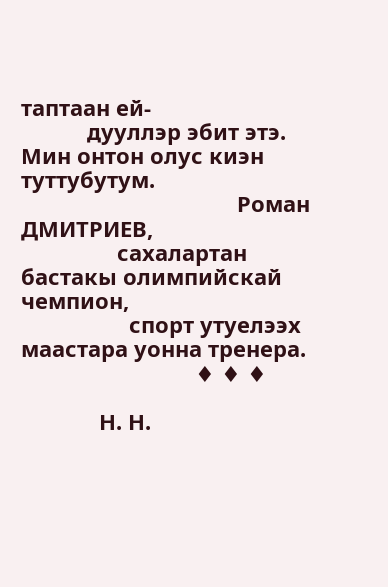таптаан ей-
           дууллэр эбит этэ. Мин онтон олус киэн туттубутум.
                                    Роман ДМИТРИЕВ,
                сахалартан бастакы олимпийскай чемпион,
                  спорт утуелээх маастара уонна тренера.
                             ♦ ♦ ♦

             Н. Н.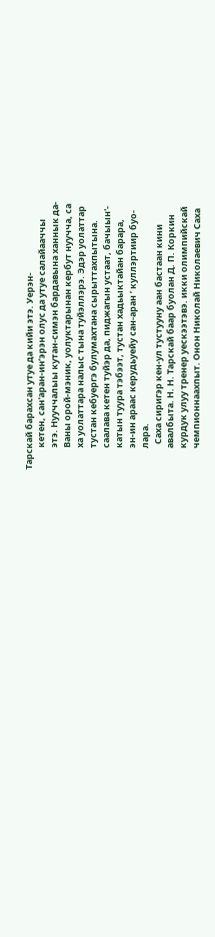Тарскай барахсан утуе да кийи этэ. Уерэн-
           кетен, сан'аран-ин’эрэн олус да утуе салайааччы
           этэ. Нууччалыы кутан-симэн бардавына ханнык да-
           Ваны орой-мэник, уолуктарынан кербут нуучча, са
           ха уолаттара налыс тына туйэллэрэ. Эдэр уолаттар
           тустан кебуергэ булумахтана сырыттахпытына.
           саалава кетен туйэр да, пиджагын устаат, бачыын'-
           катын туура тэбээт, тустан хадьыктайан барара,
           эн-ин араас керудьуейу сан-аран ’ куллэртиир буо-
           лара.
             Саха сиригэр кен-ул тустууну аан бастаан кини
           авалбыта. Н. Н. Тарскай баар буолан Д. П. Коркин
           курдук улуу тренер уескээтэвэ. икки олимпийскай
           чемпионнаахпыт. Онон Николай Николаевич Саха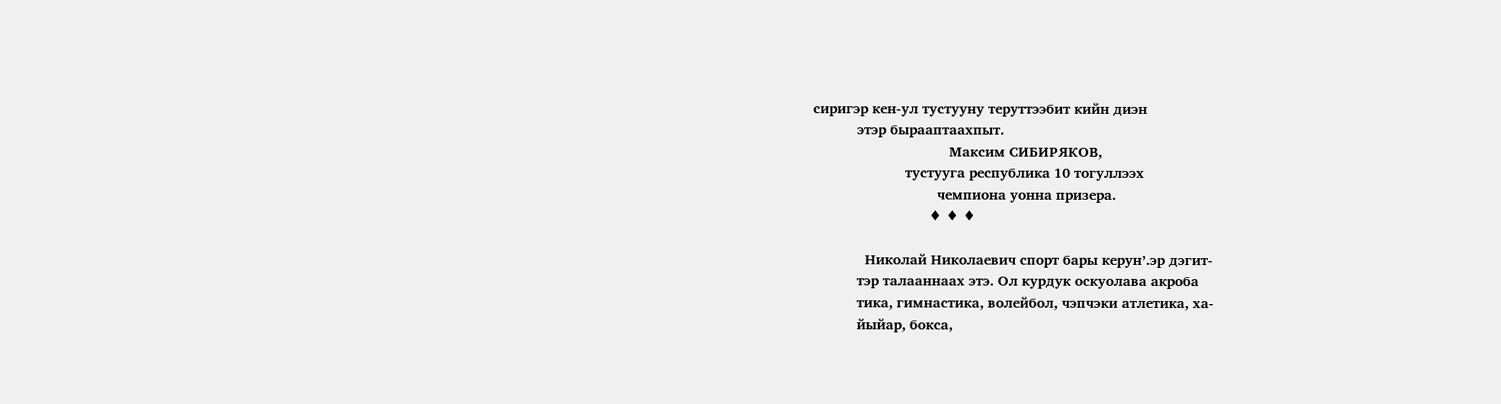сиригэр кен-ул тустууну теруттээбит кийн диэн
           этэр бырааптаахпыт.
                                  Максим СИБИРЯКОВ,
                       тустууга республика 10 тогуллээх
                               чемпиона уонна призера.
                             ♦ ♦ ♦

             Николай Николаевич спорт бары керун’.эр дэгит-
           тэр талааннаах этэ. Ол курдук оскуолава акроба
           тика, гимнастика, волейбол, чэпчэки атлетика, ха-
           йыйар, бокса,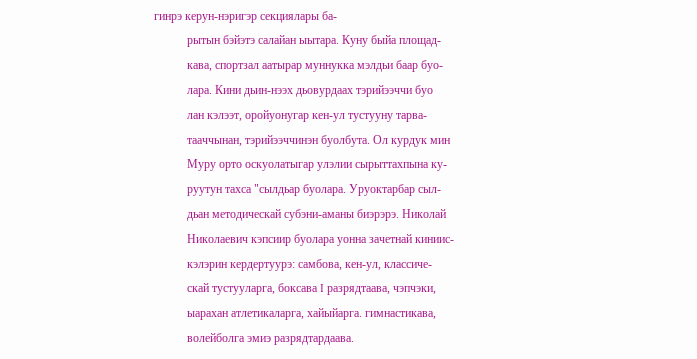гинрэ керун-нэригэр секциялары ба-
           рытын бэйэтэ салайан ыытара. Куну быйа площад-
           кава, спортзал аатырар муннукка мэлдьи баар буо-
           лара. Кини дьин-нээх дьовурдаах тэрийээччи буо
           лан кэлээт, оройуонугар кен-ул тустууну тарва-
           тааччынан, тэрийээччинэн буолбута. Ол курдук мин
           Муру орто оскуолатыгар улэлии сырыттахпына ку-
           руутун тахса "сылдьар буолара. Уруоктарбар сыл-
           дьан методическай субэни-аманы биэрэрэ. Николай
           Николаевич кэпсиир буолара уонна зачетнай киниис-
           кэлэрин кердертуурэ: самбова, кен-ул, классиче-
           скай тустууларга, боксава I разрядтаава, чэпчэки,
           ыарахан атлетикаларга, хайыйарга. гимнастикава,
           волейболга эмиэ разрядтардаава.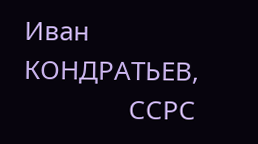Иван КОНДРАТЬЕВ,
               ССРС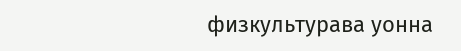физкультурава уонна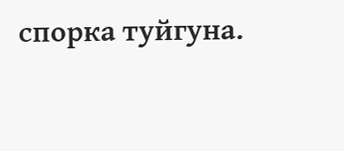спорка туйгуна.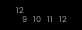12
   9   10   11   12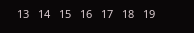13   14   15   16   17   18   19